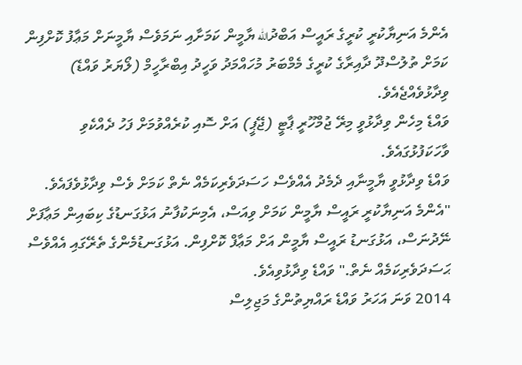އެންމެ އަނިޔާކުރީ ކުރީގެ ރައީސް އަބްދުالله ޔާމީން ކަމަށާއި ނަމަވެސް ޔާމީނަށް މަޢާފު ކޮށްފިން ކަމަށް ތުލުސްދޫ ދާއިރާގެ ކުރީގެ މެމްބަރު މުހައްމަދު ވަހީދު އިބްރާހީމް (ލޯޔަރު ވައްޑެ) ވިދާޅުވެއްޖެއެވެ.
ވައްޑެ މިހެން ވިދާޅުވީ މިރޭ ޖުމްހޫރީ ޕާޓީ (ޖޭޕީ) އަށް ސޮއި ކުރެއްވުމަށް ފަހު ދެއްކެވި ވާހަކަފުޅުގައެވެ.
ވައްޑެ ވިދާޅުވީ ޔާމީނާއި ދެމެދު އެއްވެސް ހަސަދަވެރިކަމެއް ނެތް ކަމަށް ވެސް ވިދާޅުވެފައެވެ.
"އެންމެ އަނިޔާކުރީ ރައީސް ޔާމީން ކަމަށް ވިއަސް، އެމިނަކުފާނު އަޅުގަނޑުގެ ކިބައިން މަޢާފަށް ނޭދުނަސް، އަޅުގަނޑު ރައީސް ޔާމީން އަށް މަޢާފް ކޮށްފިން. އަޅުގަނޑުމެންގެ ތެރޭގައި އެއްވެސް ޙަސަދަވެރިކަމެއް ނެތް." ވައްޑެ ވިދާޅުވިއެވެ.
2014 ވަނަ އަހަރު ވައްޑެ ރައްޔިތުންގެ މަޖިލިސް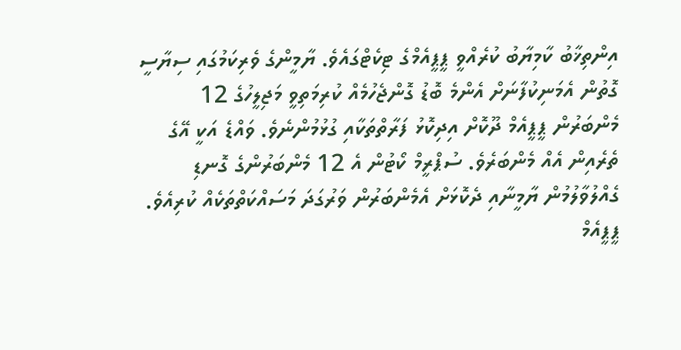އިންތިޚާބު ކާމިޔާބު ކުރެއްވީ ޕީޕީއެމްގެ ޓިކެޓްގައެވެ. ޔާމީންގެ ވެރިކަމުގައި ސިޔާސީ ގޮތުން އެމަނިކުފާނަށް އެންމެ ބޮޑު ގޮންޖެހުމެއް ކުރިމަތިވީ މަޖިލީހުގެ 12 މެންބަރުން ޕީޕީއެމް ދޫކޮށް އިދިކޮޅު ފަރާތްތަކާއި ގުޅުމުންނެވެ. ވައްޑެ އަކީ އޭގެ ތެރެއިން އެއް މެންބަރެވެ. ސުޕްރީމް ކޯޓުން އެ 12 މެންބަރުންގެ ގޮނޑި ގެއްލުވާލުމުން ޔާމީނާއި ދެކޮޅަށް އެމެންބަރުން ވަރުގަދަ މަސައްކަތްތަކެއް ކުރިއެވެ.
ޕީޕީއެމް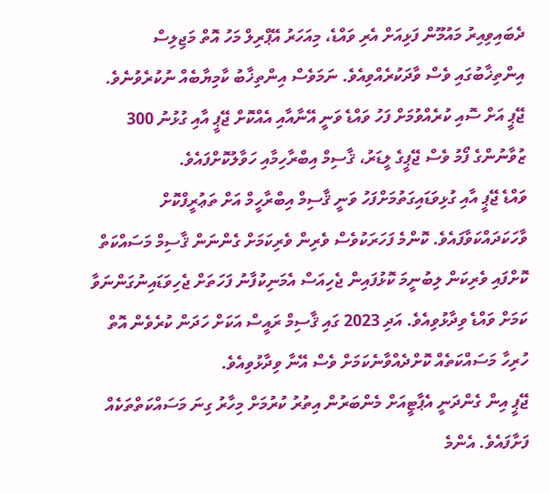ދެބައިވިއިރު މައުމޫން ފަޅިއަށް އެރި ވައްޑެ، މިއަހަރު އޭޕްރިލް މަހު އޮތް މަޖިލިސް އިންތިޚާބުގައި ވެސް ވާދަކުރެއްވިއެވެ. ނަމަވެސް އިންތިޚާބު ކާމިޔާބެއް ނުކުރެވުނެވެ.
ޖޭޕީ އަށް ސޮއި ކުރެއްވުމަށް ފަހު ވައްޑެ ވަނީ އޭނާއާއި އެއްކޮށް ޖޭޕީ އާއި ގުޅުނު 300 ޒުވާނުންގެ ފޯމު ވެސް ޖޭޕީގެ ލީޑަރު، ޤާސިމް އިބްރާހިމާއި ހަވާލުކޮށްފައެވެ.
ވައްޑެ ޖޭޕީ އާއި ގުޅިވަޑައިގަތުމަށްފަހު ވަނީ ޤާސިމް އިބްރާހީމް އަށް ތަޢުރީފްކޮށް ވާހަކަދައްކަވާފައެވެ. ކޮންމެ ފަހަރަކުވެސް ވެރިން ވެރިކަމަށް ގެންނަން ޤާސިމް މަސައްކަތް ކޮށްފައި ވެރިކަން ލިބުނީމަ ކޮޅުފައިން ޖެހިއަސް އެމަނިކުފާނު ފަހަތަށް ޖެހިވަޑައިނުގަންނަވާ ކަމަށް ވައްޑެ ވިދާޅުވިއެވެ. އަދި 2023 ގައި ޤާސިމް ރައީސް އަކަށް ހަދަން ކުރެވެން އޮތް ހުރިހާ މަސައްކަތެއް ކޮށްދެއްވާނެކަމަށް ވެސް އޭނާ ވިދާޅުވިއެވެ.
ޖޭޕީ އިން ގެންދަނީ އެޕާޓީއަށް މެންބަރުން އިތުރު ކުރުމަށް މިހާރު ގިނަ މަސައްކަތްތަކެއް ފަށާފައެވެ. އެންމެ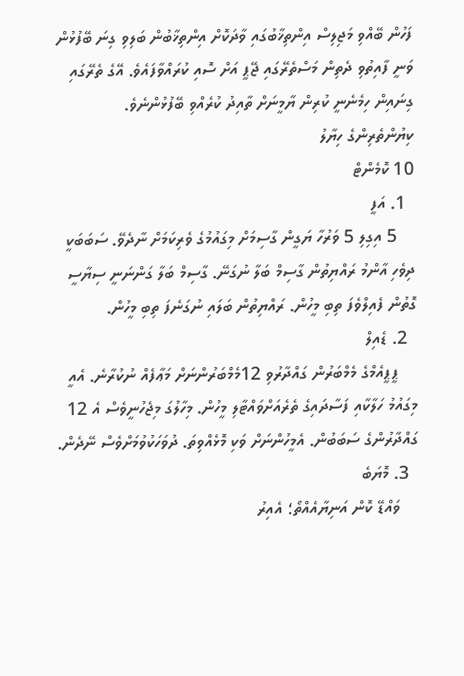ފަހުން ބޭއްވި މަޖިލިސް އިންތިޚާބުގައި ވާދަކޮށް އިންތިޚާބުން ބަލިވި ގިނަ ބޭފުޅުން ވަނީ ފާއިތުވި ދެތިން މަސްތެރޭގައި ޖޭޕީ އަށް ސޮއި ކުރައްވާފައެވެ. އޭގެ ތެރޭގައި ގިނައިން ހިމެނެނީ ކުރިން ޔާމީނަށް ތާއިދު ކުރެއްވި ބޭފުޅުންނެވެ.
ކިޔުންތެރިންގެ ހިޔާލު
10 ކޮމެންޓް
  1. އަފީ
    5 އިގިލި 5 ވަރުހާ ޔަގީން ގާސިމަށް މިގައުމުގެ ވެރިކަމަށް ނާދެވޭ. ސަބަބަކީ ދިވެހި އާންމު ރައްޔިތުން ގާސިމް ބަލާ ނުގަނޭ. ގާސިމް ބަލާ ގަންނަނީ ސިޔާސީ ގޮތުން ފެއިލްވެފަ ތިބި މީހުން. ރައްޔިތުން ބަލައި ނުގަނެފަ ތިބި މީހުން.
  2. ޑެއިލް
    ޕީޕީއެމްގެ މެމްބަރުން ގައްދާރުވި 12މެމްބަރުންނަށް މަޢާފެއް ނުކުރާނެ. އެއީ މިގައުމު ހަލާކާއި ފަސާދައިގެ ތެރެއަށްވައްޓާލި މީހުން. މިހާލުގަ މިޖެހުނީވެސް އެ 12 ގައްދާރުންގެ ސަބަބުން. އެމީހުންނަށް ވަކި މޮޅެއްވިތަ. ދުވަހަކުވުމަށްވެސް ނޭދެން.
  3. މޮޔަބެ
    ވައްޑޭ ކޮން އަނިޔާއެއްތޯ؛ އެއިރު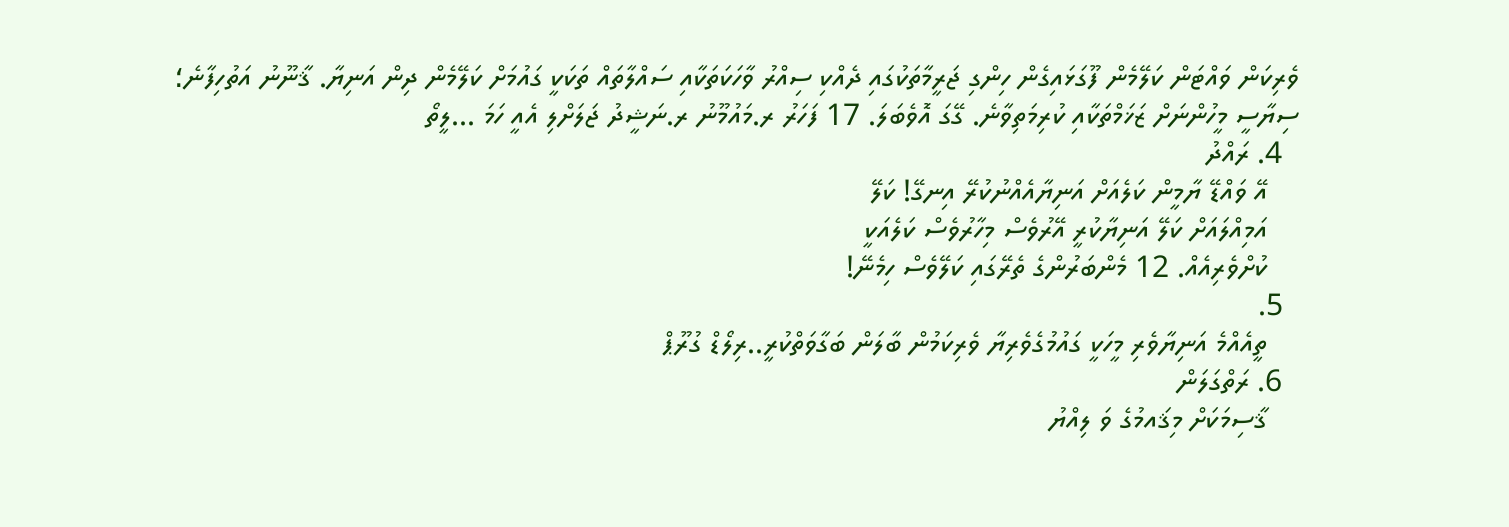ވެރިކަން ވައްޓަން ކަލޭމެން ފޫގަޅައިގެން ހިންގި ޖަރީމާތަކުގައި ދެއްކި ސިއްރު ވާހަކަތަކާއި ސައްލާތައް ތަކަކީ ގައުމަށް ކަލޭމެން ދިން އަނިޔާ. ޤާނޫނު އަތުހިފާނެ؛ ސިޔާސީ މީހުންނަށް ޒަޚަމްތަކާއި ކުރިމަތިވާނެ. ގޭގަ އޮވެބަލަ. 17 ފަހަރު ރ.މައުމޫނު ރ.ނަޝީދު ޖަލަށްލި އެއީ ހަމަ ...ލީތޯ
  4. ރައްދު
    އޭ ވައްޑޭ ޔާމީން ކަލެއަށް އަނިޔާއެއްނުކުރޭ އިނގޭ! ކަލޭ
    އަމިއްލައަށް ކަލޭ އަނިޔާކުރީ އޭރުވެސް މިހާރުވެސް ކަލެއަކީ
    ކުށްވެރިއެއް. 12 މެންބަރުންގެ ތެރޭގައި ކަލޭވެސް ހިމެނޭ!
  5.
    ތީއެއްމެ އަނިޔާވެރި މީހަކީ ގައުމުގެވެރިޔާ ވެރިކަމުން ބާލަން ބަގާވަތްކުރީ..ރިލޯޑް ގުރޫޕް
  6. ރަތްގަލަން
    ޤާސިމަކަށް މިޤައމުގެ ވަ ލިއްޔު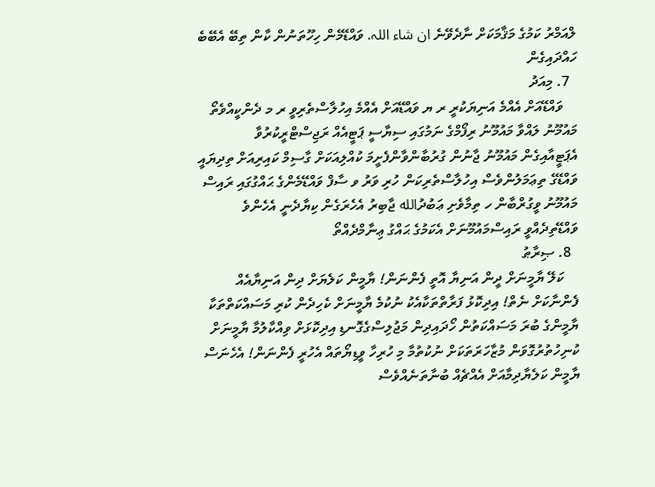ލްއަމްރު ކަމުގެ މަޤާމަކަށް ނާދެވޭނެ ان شاء اللہ. ވައްޑޭމެން ހިހޫތަނުން ކާން ތިބޭ އެބޭބެ ހައްދައިގެން
  7. މިއަދު
    ވައްޑޭއަށް އެއްމެ އަނިޔަކުރީ ރ ޔ ވައްޑޭއަށް އެއްމެ އިހުލާސްތެރިވީ ރ މ ދެންކީއްވެތޯ މައުމޫނު ލައްވާ މައުމޫނު ރިފޯމްގެ ނަމުގައި ސިޔާސީ ޕަޓީއެއް ރަޖިސްޓްރީކުރުވާ އެޕަޓީއާއިގެން މައުމޫނު ޖާނުން ގުރުބާންވާންފެށީމަ ކުއްލިއަކަށް ގާސިމް ކައިރިއަށް ތިދިޔައީ ވައްޑޭގެ ތިޢަމަލުންވެސް އިހުލާސްތެރިކަން ހުރި ވަރު ވ ސާފް ވައްޑޭމެންގެ ޙައްގުގައި ރައިސް މައުމޫނު ވީގުރްބާން ހ ތިމާވެށި ޢަބުދުالله ޖާބިރު އެހެރަގެން ކިޔާދެނީ އެހެންވެ ވައްޑޭތިދެއްވީ ރައިސްމައުމޫނަށް އެކަމުގެ ޙައްގު ޢިނާމްދެއްތޯ
  8. ޞިރާޠު
    ކަލޭ ޔާމީނަށް ދީން އަނިޔާ އޮތީ ފެންނަން! ޔާމީން ކަލެޔަށް ދިން އަނިޔާއެއް ފެންނާކަށް ނެތް! އިދިކޮޅު ފަރާތްތަކާއެކު ނުކުމެ ޔާމީނަށް ކެހިދެން ކުރި މަސައްކަތްތަކާ ޔާމީންގެ ބުރަ މަސައްކަތުން ހޯދައިދިން މަޖުލިސްގެގޮނޑި އިދިކޮޅަށް ވިއްކާލުމާ ޔާމީނަށް ކުނިހުތުރުގޮވަން މުޒާހަރަތަކަށް ނުކުތުމާ މި ހުރިހާ ވީޑިޔޯތައް އެހުރީ ފެންނަން! އެހެނަސް ޔާމީން ކަލެޔާދިމާއަށް އެއްޗެއް ބުނާތަނެއްވެސް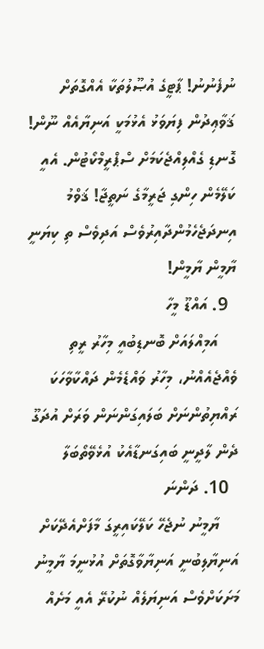ނުފެނުނު! ޕާޓީގެ އުޞޫލުތަކާ އެއްގޮތަށް ޤަވާޢިދުން ފިޔަވަޅު އެޅުމަކީ އަނިޔާއެއް ނޫން! ގޮނޑި ގެއްލިއްޖެކަމަށް ސްޕްރީމްކޯޓުން. އެއީ ކަލޭމެން ހިންގި ޖަރީމާގެ ނަތީޖާ! ޤަވްމު އިނދަޖެހެމުންދާއިރުވެސް އަދިވެސް ތި ކިޔަނީ ޔާމީން ޔާމީން!
  9. އައްޑޫ މީހާ
    އަމިއްލައަށް ބޮނޑިބުއީ މިހާރު ރީތި ވެއްޖެއެއްނު، މިހާރު ވައްޑެމެން ދައްކާވާހަކަ ރައްޔިތުންނަށް ބަލައިގަންނަން ވަރަށް އުދަގޫ ދެން ލާދީނީ ބައިގަނޑާއެކު އުޅެވޭތޯބަލާ
  10. ދަންނަ
    ޔާމީނު ނުޖެހޭ ކަލޭކައިރީގަ މާފަށްއެދޭކަށް އަނިޔާލިބުނީ އަނިޔާވާގޮތަށް އުޅުނީމަ ޔާމީނު މަށަކަށްވެސް އަނިޔަލެއް ނުކުރޭ އެއީ މަށެއް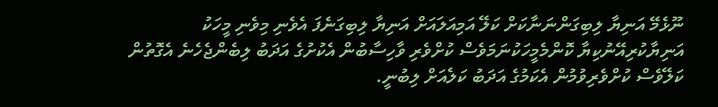ނޫޅެމޭ އަނިޔާ ލިބިގަންނަނާކަށް ކަލޭ އަމިއަލައަށް އަނިޔާ ލިބިގަނެފަ އެވެނި މިވެނި މީހަކު އަނިޔާކުރިއޭނުކިޔާ ކޮންމެމީހަކުނަމަވެސް ކުށްވެރި ވާހިސާބުން އެކުށުގެ އަދަބު ލިބެންޖެހެނެ އެގޮތުން ކަލޭވެސް ކުށްވެރިވުމުން އެކަމުގެ އަދަބު ކަލެއަށް ލިބުނީ.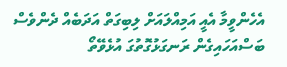އެހެންވީމާ އެއީ އަމިއްލައަށް ލިބިގަތް އަދަބެއް ދެންވެސް ބަސްއަހައިގެން ރަނގަޅުގޮތުގަ އުޅެވޭތޯ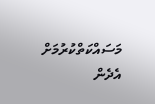މަސައްކަތްކުރުމަށް އެދެން